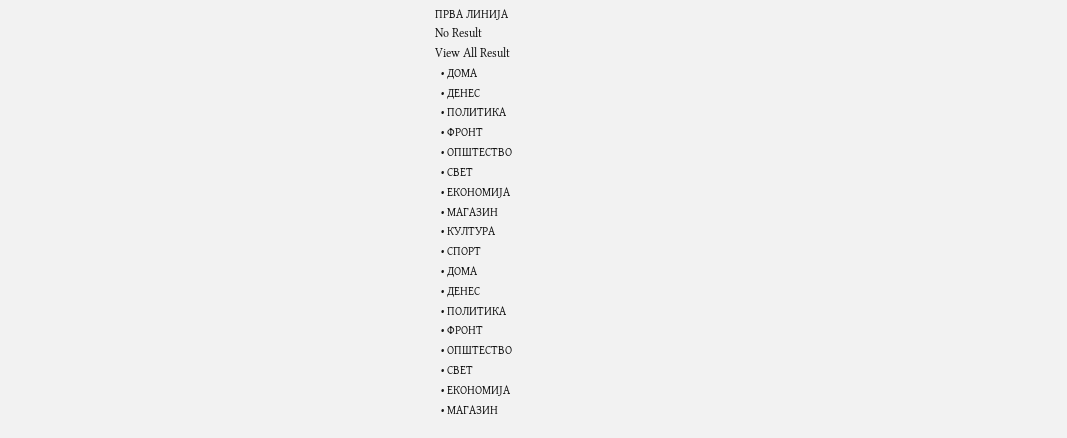ПРВА ЛИНИЈА
No Result
View All Result
  • ДОМА
  • ДЕНЕС
  • ПОЛИТИКА
  • ФРОНТ
  • ОПШТЕСТВО
  • СВЕТ
  • ЕКОНОМИЈА
  • МАГАЗИН
  • КУЛТУРА
  • СПОРТ
  • ДОМА
  • ДЕНЕС
  • ПОЛИТИКА
  • ФРОНТ
  • ОПШТЕСТВО
  • СВЕТ
  • ЕКОНОМИЈА
  • МАГАЗИН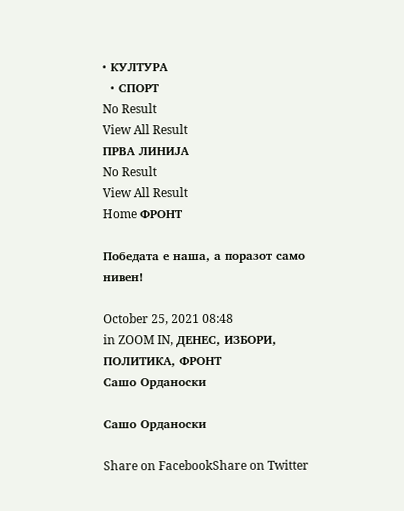• КУЛТУРА
  • СПОРТ
No Result
View All Result
ПРВА ЛИНИЈА
No Result
View All Result
Home ФРОНТ

Победата е наша, а поразот само нивен!

October 25, 2021 08:48
in ZOOM IN, ДЕНЕС, ИЗБОРИ, ПОЛИТИКА, ФРОНТ
Сашо Орданоски

Сашо Орданоски

Share on FacebookShare on Twitter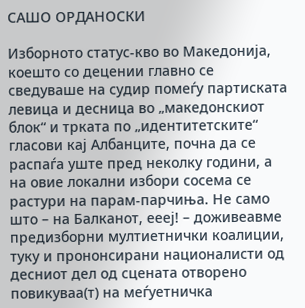САШО ОРДАНОСКИ

Изборното статус-кво во Македонија, коешто со децении главно се сведуваше на судир помеѓу партиската левица и десница во „македонскиот блок“ и трката по „идентитетските“ гласови кај Албанците, почна да се распаѓа уште пред неколку години, а на овие локални избори сосема се растури на парам-парчиња. Не само што – на Балканот, еееј! – доживеавме предизборни мултиетнички коалиции, туку и прононсирани националисти од десниот дел од сцената отворено повикуваа(т) на меѓуетничка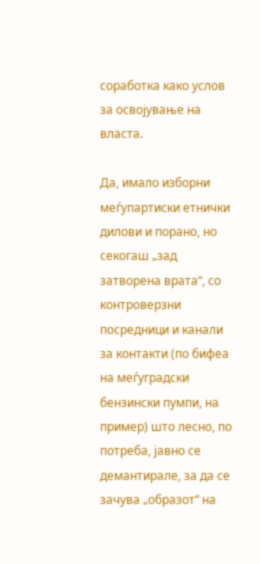соработка како услов за освојување на власта.

Да, имало изборни меѓупартиски етнички дилови и порано, но секогаш „зад затворена врата“, со контроверзни посредници и канали за контакти (по бифеа на меѓуградски бензински пумпи, на пример) што лесно, по потреба, јавно се демантирале, за да се зачува „образот“ на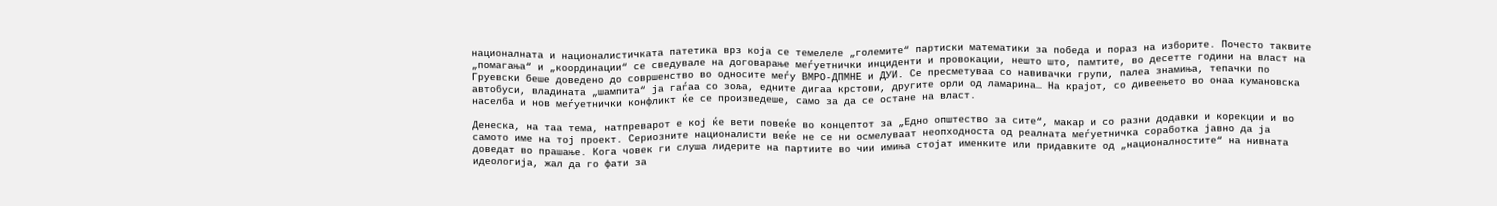националната и националистичката патетика врз која се темелеле „големите“ партиски математики за победа и пораз на изборите. Почесто таквите „помагања“ и „координации“ се сведувале на договарање меѓуетнички инциденти и провокации, нешто што, памтите, во десетте години на власт на Груевски беше доведено до совршенство во односите меѓу ВМРО-ДПМНЕ и ДУИ. Се пресметуваа со навивачки групи, палеа знамиња, тепачки по автобуси, владината „шампита“ ја гаѓаа со зоља, едните дигаа крстови, другите орли од ламарина… На крајот, со дивеењето во онаа кумановска населба и нов меѓуетнички конфликт ќе се произведеше, само за да се остане на власт.

Денеска, на таа тема, натпреварот е кој ќе вети повеќе во концептот за „Едно општество за сите“, макар и со разни додавки и корекции и во самото име на тој проект. Сериозните националисти веќе не се ни осмелуваат неопходноста од реалната меѓуетничка соработка јавно да ја доведат во прашање. Кога човек ги слуша лидерите на партиите во чии имиња стојат именките или придавките од „националностите“ на нивната идеологија, жал да го фати за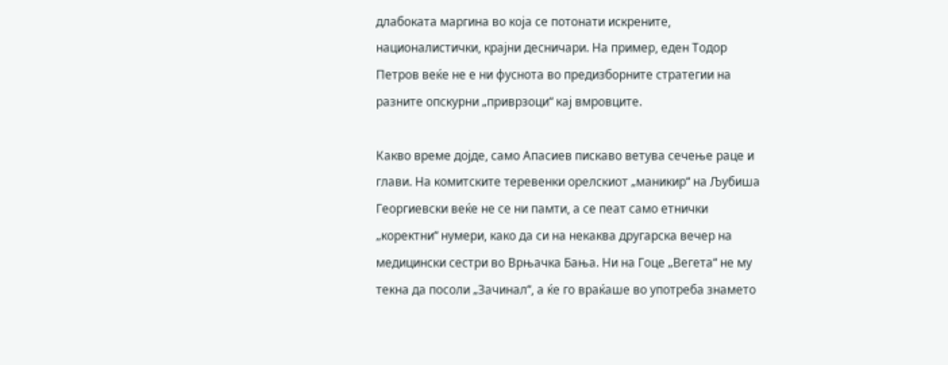длабоката маргина во која се потонати искрените, националистички, крајни десничари. На пример, еден Тодор Петров веќе не е ни фуснота во предизборните стратегии на разните опскурни „приврзоци“ кај вмровците.

Какво време дојде, само Апасиев пискаво ветува сечење раце и глави. На комитските теревенки орелскиот „маникир“ на Љубиша Георгиевски веќе не се ни памти, а се пеат само етнички „коректни“ нумери, како да си на некаква другарска вечер на медицински сестри во Врњачка Бања. Ни на Гоце „Вегета“ не му текна да посоли „Зачинал“, а ќе го враќаше во употреба знамето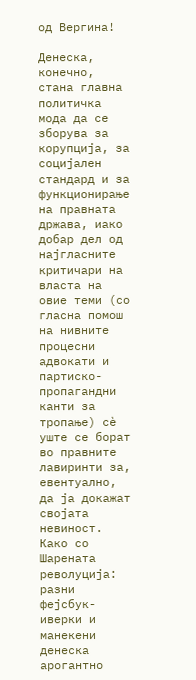од Вергина!

Денеска, конечно, стана главна политичка мода да се зборува за корупција, за социјален стандард и за функционирање на правната држава, иако добар дел од најгласните критичари на власта на овие теми (со гласна помош на нивните процесни адвокати и партиско-пропагандни канти за тропање) сѐ уште се борат во правните лавиринти за, евентуално, да ја докажат својата невиност. Како со Шарената револуција: разни фејсбук-иверки и манекени денеска арогантно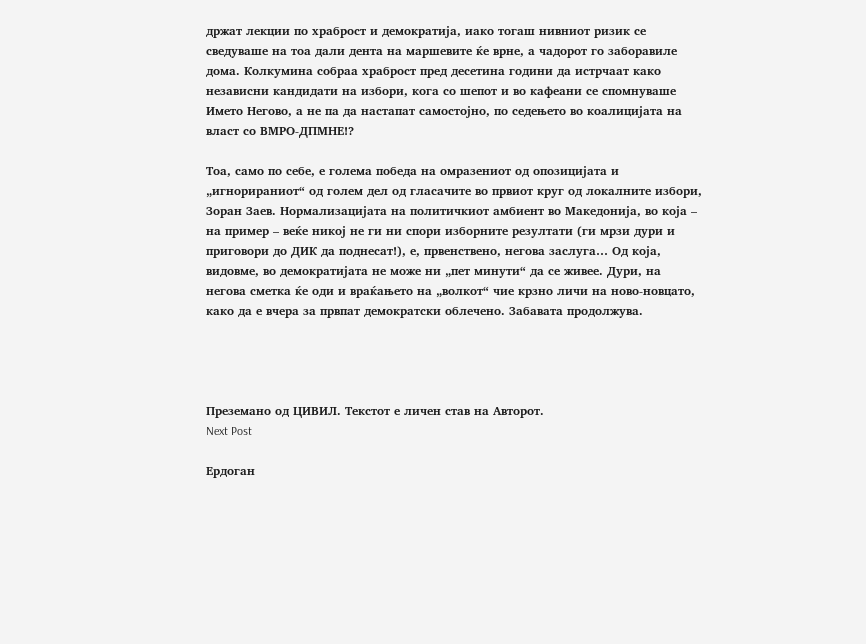држат лекции по храброст и демократија, иако тогаш нивниот ризик се сведуваше на тоа дали дента на маршевите ќе врне, а чадорот го заборавиле дома. Колкумина собраа храброст пред десетина години да истрчаат како независни кандидати на избори, кога со шепот и во кафеани се спомнуваше Името Негово, а не па да настапат самостојно, по седењето во коалицијата на власт со ВМРО-ДПМНЕ!?

Тоа, само по себе, е голема победа на омразениот од опозицијата и „игнорираниот“ од голем дел од гласачите во првиот круг од локалните избори, Зоран Заев. Нормализацијата на политичкиот амбиент во Македонија, во која – на пример – веќе никој не ги ни спори изборните резултати (ги мрзи дури и приговори до ДИК да поднесат!), е, првенствено, негова заслуга… Од која, видовме, во демократијата не може ни „пет минути“ да се живее. Дури, на негова сметка ќе оди и враќањето на „волкот“ чие крзно личи на ново-новцато, како да е вчера за првпат демократски облечено. Забавата продолжува.




Преземано од ЦИВИЛ. Текстот е личен став на Авторот.
Next Post

Ердоган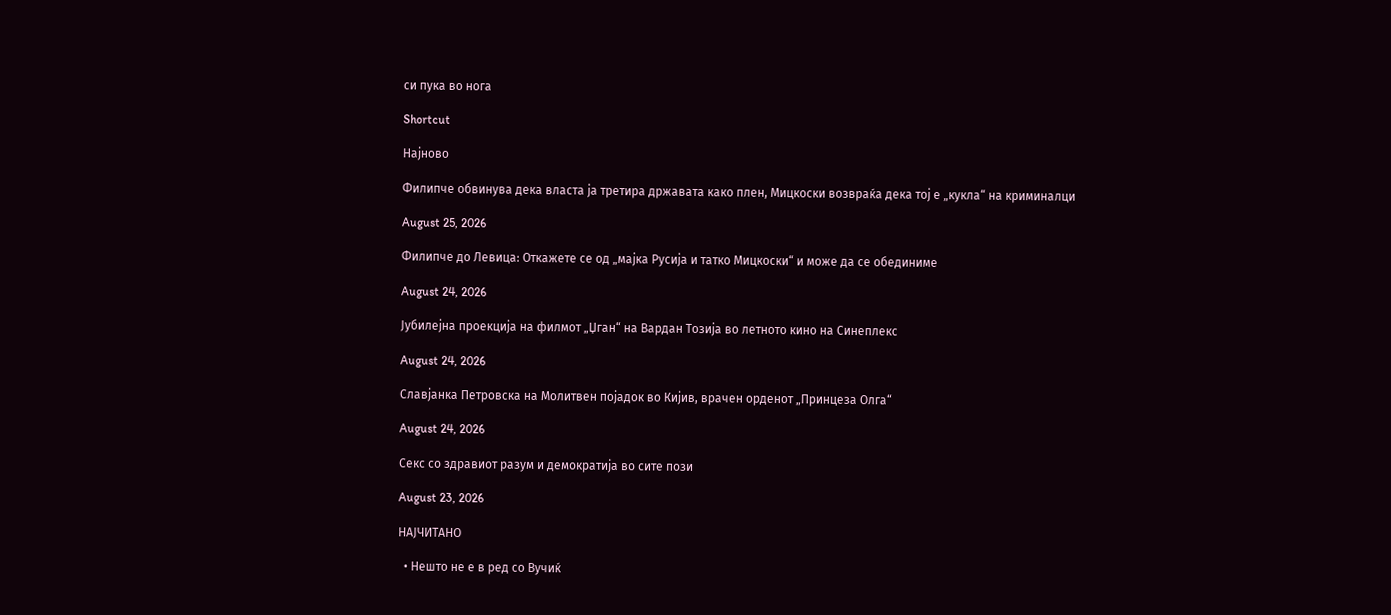си пука во нога

Shortcut

Најново

Филипче обвинува дека власта ја третира државата како плен, Мицкоски возвраќа дека тој е „кукла“ на криминалци

August 25, 2026

Филипче до Левица: Откажете се од „мајка Русија и татко Мицкоски“ и може да се обединиме

August 24, 2026

Јубилејна проекција на филмот „Џган“ на Вардан Тозија во летното кино на Синеплекс

August 24, 2026

Славјанка Петровска на Молитвен појадок во Кијив, врачен орденот „Принцеза Олга“

August 24, 2026

Секс со здравиот разум и демократија во сите пози

August 23, 2026

НАЈЧИТАНО

  • Нешто не е в ред со Вучиќ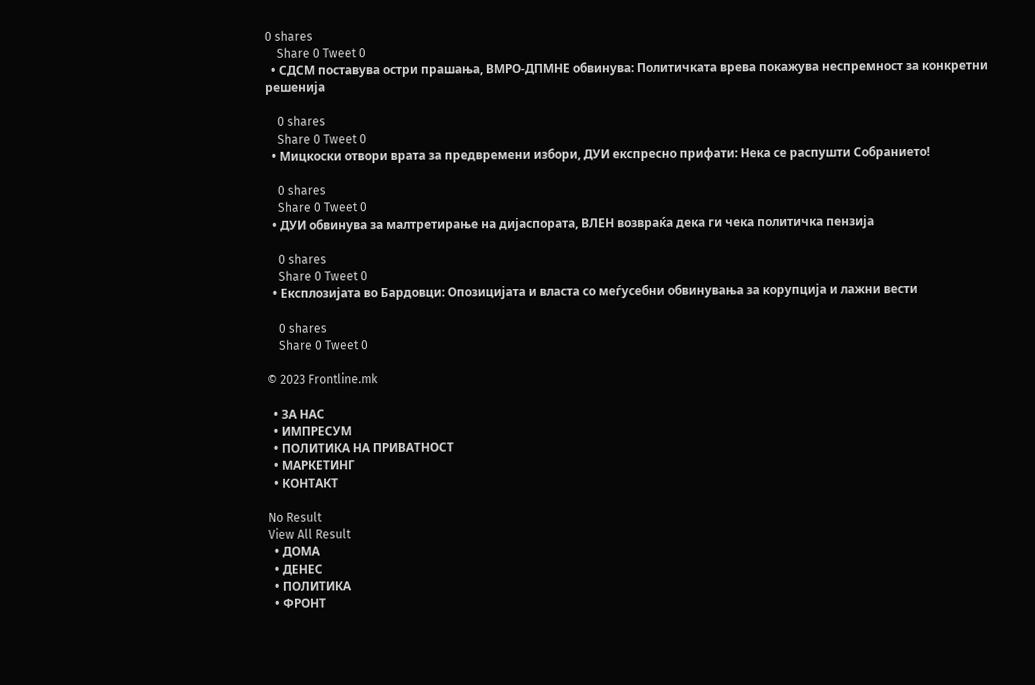0 shares
    Share 0 Tweet 0
  • СДСМ поставува остри прашања, ВМРО-ДПМНЕ обвинува: Политичката врева покажува неспремност за конкретни решенија

    0 shares
    Share 0 Tweet 0
  • Мицкоски отвори врата за предвремени избори, ДУИ експресно прифати: Нека се распушти Собранието!

    0 shares
    Share 0 Tweet 0
  • ДУИ обвинува за малтретирање на дијаспората, ВЛЕН возвраќа дека ги чека политичка пензија

    0 shares
    Share 0 Tweet 0
  • Експлозијата во Бардовци: Опозицијата и власта со меѓусебни обвинувања за корупција и лажни вести

    0 shares
    Share 0 Tweet 0

© 2023 Frontline.mk

  • ЗА НАС
  • ИМПРЕСУМ
  • ПОЛИТИКА НА ПРИВАТНОСТ
  • МАРКЕТИНГ
  • КОНТАКТ

No Result
View All Result
  • ДОМА
  • ДЕНЕС
  • ПОЛИТИКА
  • ФРОНТ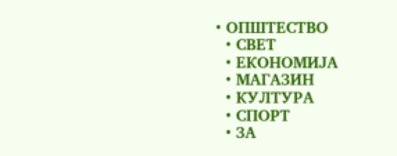• ОПШТЕСТВО
  • СВЕТ
  • ЕКОНОМИЈА
  • МАГАЗИН
  • КУЛТУРА
  • СПОРТ
  • ЗА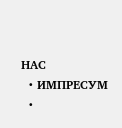НАС
  • ИМПРЕСУМ
  •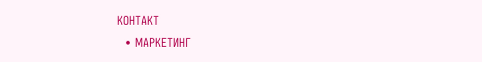КОНТАКТ
  • МАРКЕТИНГ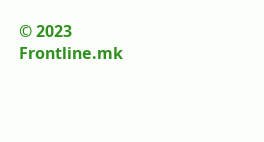© 2023 Frontline.mk